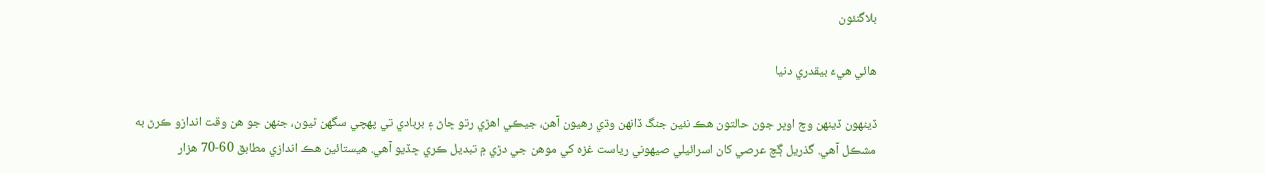بلاگنئون

هائي هيءَ بيقدري دنيا

ڏينهون ڏينهن وچ اوڀر جون حالتون هڪ نئين جنگ ڏانهن وڌي رهيون آهن، جيڪي اهڙي رتو ڇاڻ ۽ بربادي تي پهچي سگهن ٿيون، جنهن جو هن وقت اندازو ڪرڻ به مشڪل آهي. گذريل ڳچ عرصي کان اسرائيلي صيهوني رياست غزه کي موهن جي دڙي ۾ تبديل ڪري ڇڏيو آهي. هيستائين هڪ اندازي مطابق 60-70 هزار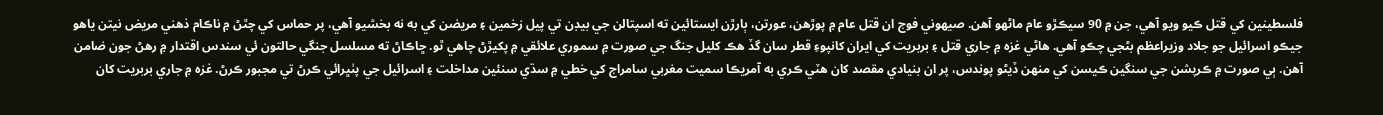فلسطينين کي قتل ڪيو ويو آهي، جن ۾ 90 سيڪڙو عام ماڻهو آهن. صيهوني فوج ان قتل عام ۾ پوڙهن، عورتن، ٻارڙن ايستائين ته اسپتالن جي بيڊن تي پيل زخمين ۽ مريضن کي به نه بخشيو آهي، پر حماس کي چٿڻ ۾ ناڪام ذهني مريض نيتن ياهو جيڪو اسرائيل جو جلاد وزيراعظم بڻجي چڪو آهي. هاڻي غزه ۾ جاري قتل ۽ بربريت کي ايران کانپوءِ قطر سان گڏ هڪ کليل جنگ جي صورت ۾ سموري علائقي ۾ پکيڙڻ چاهي ٿو. ڇاڪاڻ ته مسلسل جنگي حالتون ئي سندس اقتدار ۾ رهڻ جون ضامن آهن. ٻي صورت ۾ ڪرپشن جي سنگين ڪيسن کي منهن ڏيڻو پوندس، پر ان بنيادي مقصد کان هٽي ڪري به آمريڪا سميت مغربي سامراج کي خطي ۾ سڌي سنئين مداخلت ۽ اسرائيل جي پٺڀرائي ڪرڻ تي مجبور ڪرڻ. غزه ۾ جاري بربريت کان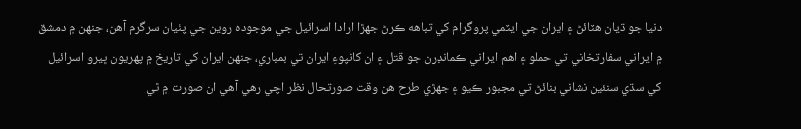دنيا جو ڌيان هٽائڻ ۽ ايران جي ايٽمي پروگرام کي تباهه ڪرڻ جهڙا ارادا اسرائيل جي موجوده روين جي پٺيان سرگرم آهن، جنهن ۾ دمشق ۾ ايراني سفارتخاني تي حملو ۽ اهم ايراني ڪمانڊرن جو قتل ۽ ان کانپوءِ ايران تي بمباري، جنهن ايران کي تاريخ ۾ پهريون ڀيرو اسرائيل کي سڌي سنئين نشاني بنائڻ تي مجبور ڪيو ۽ جهڙي طرح هن وقت صورتحال نظر اچي رهي آهي ان صورت ۾ ٿي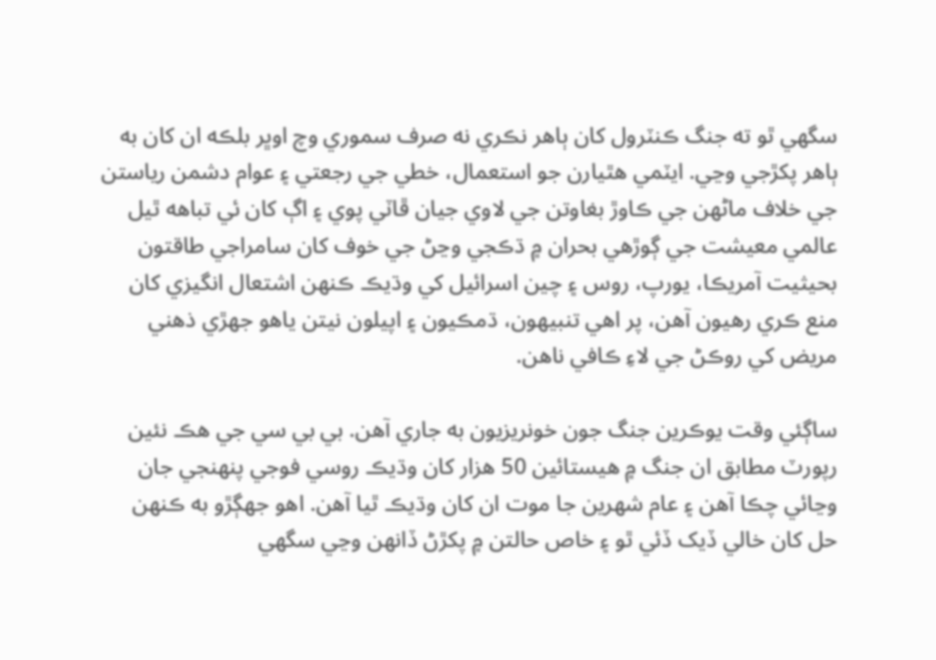سگهي ٿو ته جنگ ڪنٽرول کان ٻاهر نڪري نه صرف سموري وچ اوڀر بلڪه ان کان به ٻاهر پکڙجي وڃي. ايٽمي هٿيارن جو استعمال، خطي جي رجعتي ۽ عوام دشمن رياستن جي خلاف ماڻهن جي ڪاوڙ بغاوتن جي لاوي جيان ڦاٽي پوي ۽ اڳ کان ئي تباهه ٿيل عالمي معيشت جي ڳوڙهي بحران ۾ ڌڪجي وڃڻ جي خوف کان سامراجي طاقتون بحيثيت آمريڪا، يورپ، روس ۽ چين اسرائيل کي وڌيڪ ڪنهن اشتعال انگيزي کان منع ڪري رهيون آهن، پر اهي تنبيهون، ڌمڪيون ۽ اپيلون نيتن ياهو جهڙي ذهني مريض کي روڪڻ جي لاءِ ڪافي ناهن.

ساڳئي وقت يوڪرين جنگ جون خونريزيون به جاري آهن. بي بي سي جي هڪ نئين رپورٽ مطابق ان جنگ ۾ هيستائين 50 هزار کان وڌيڪ روسي فوجي پنهنجي جان وڃائي چڪا آهن ۽ عام شهرين جا موت ان کان وڌيڪ ٿيا آهن. اهو جهڳڙو به ڪنهن حل کان خالي ڏيک ڏئي ٿو ۽ خاص حالتن ۾ پکڙڻ ڏانهن وڃي سگهي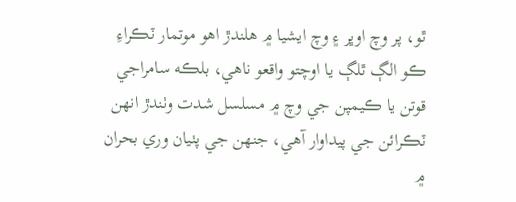ٿو، پر وچ اوڀر ۽ وچ ايشيا ۾ هلندڙ اهو موتمار ٽڪراءِ ڪو الڳ ٿلڳ يا اوچتو واقعو ناهي، بلڪه سامراجي قوتن يا ڪيمپن جي وچ ۾ مسلسل شدت وٺندڙ انهن ٽڪرائن جي پيداوار آهي، جنهن جي پٺيان وري بحران ۾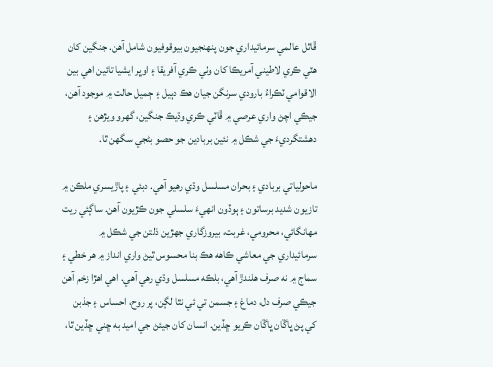ڦاٿل عالمي سرمائيداري جون پنهنجيون بيوقوفيون شامل آهن. جنگين کان هٽي ڪري لاطيني آمريڪا کان وٺي ڪري آفريقا ۽ اوڀر ايشيا تائين اهي بين الاقوامي ٽڪراءُ بارودي سرنگن جيان هڪ دٻيل ۽ ڄميل حالت ۾ موجود آهن، جيڪي اچڻ واري عرصي ۾ ڦاٽي ڪري وڌيڪ جنگين، گهرو ويڙهن ۽ دهشتگرديءَ جي شڪل ۾ نئين بربادين جو حصو بڻجي سگهن ٿا.

ماحولياتي بربادي ۽ بحران مسلسل وڌي رهيو آهي. دبئي ۽ پاڙيسري ملڪن ۾ تازيون شديد برساتون ۽ ٻوڏون انهيءَ سلسلي جون ڪڙيون آهن. ساڳئي ريت مهانگائي، محرومي، غربت، بيروزگاري جهڙين ذلتن جي شڪل ۾ سرمائيداري جي معاشي ڪاهه هڪ بنا محسوس ٿيڻ واري انداز ۾ هر خطي ۽ سماج ۾ نه صرف هلندڙ آهي، بلڪه مسلسل وڌي رهي آهي. اهي اهڙا زخم آهن جيڪي صرف دل، دماغ ۽ جسمن تي ئي نٿا لڳن، پر روح، احساس ۽ جذبن کي پڻ ڀاڱان ڀاڱان ڪريو ڇڏين. انسان کان جيئڻ جي اميد به ڇني ڇڏين ٿا،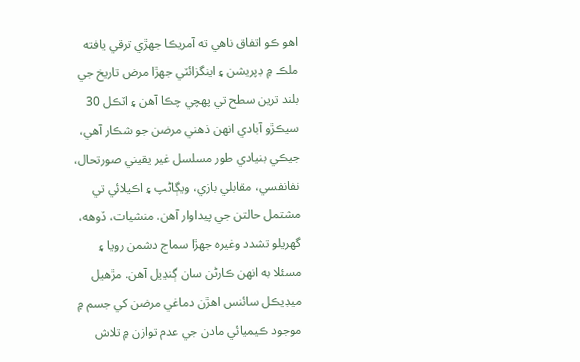اهو ڪو اتفاق ناهي ته آمريڪا جهڙي ترقي يافته ملڪ ۾ ڊپريشن ۽ اينگزائٽي جهڙا مرض تاريخ جي بلند ترين سطح تي پهچي چڪا آهن ۽ اٽڪل 30 سيڪڙو آبادي انهن ذهني مرضن جو شڪار آهي، جيڪي بنيادي طور مسلسل غير يقيني صورتحال، نفانفسي، مقابلي بازي، ويڳاڻپ ۽ اڪيلائي تي مشتمل حالتن جي پيداوار آهن. منشيات، ڏوهه، گهريلو تشدد وغيره جهڙا سماج دشمن رويا ۽ مسئلا به انهن ڪارڻن سان ڳنڍيل آهن. مڙهيل ميڊيڪل سائنس اهڙن دماغي مرضن کي جسم ۾ موجود ڪيميائي مادن جي عدم توازن ۾ تلاش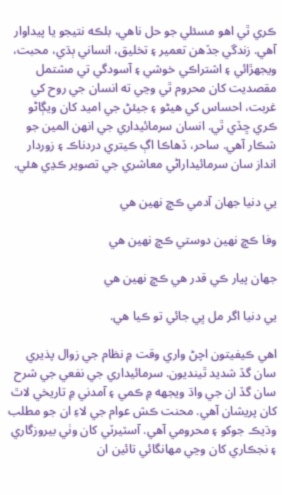ڪري ٿي اهو مسئلي جو حل ناهي، بلڪه نتيجو يا پيداوار آهي. زندگي جڏهن تعمير ۽ تخليق، انساني ٻڌي، محبت، ويجهڙائي ۽ اشتراڪي خوشي ۽ آسودگي تي مشتمل مقصديت کان محروم ٿي وڃي ته انسان جي روح کي غربت، احساس کي هيڻو ۽ جيئڻ جي اميد کان ويڳاڻو ڪري ڇڏي ٿي. انسان سرمائيداري جي انهن المين جو شڪار آهي. ساحر، ڏهاڪا اڳ ڪيتري دردناڪ ۽ زوردار انداز سان سرمائيداراڻي معاشري جي تصوير ڪڍي هئي.

يي دنيا جهان آدمي ڪڇ نهين هي

وفا ڪڇ نهين دوستي ڪڇ نهين هي

جهان پيار ڪي قدر هي ڪڇ نهين هي

يي دنيا اگر مل ڀي جائي تو ڪيا هي.

اهي ڪيفيتون اچڻ واري وقت ۾ نظام جي زوال پذيري سان گڏ شديد ٿينديون. سرمائيداري جي نفعي جي شرح سان گڏ ان جي واڌ ويجهه ۾ ڪمي ۽ آمدني ۾ تاريخي لاٿ کان پريشان آهي. محنت ڪش عوام جي لاءِ ان جو مطلب وڌيڪ جوکو ۽ محرومي آهي. آسٽيرٽي کان وٺي بيروزگاري ۽ نجڪاري کان وڃي مهانگائي تائين ان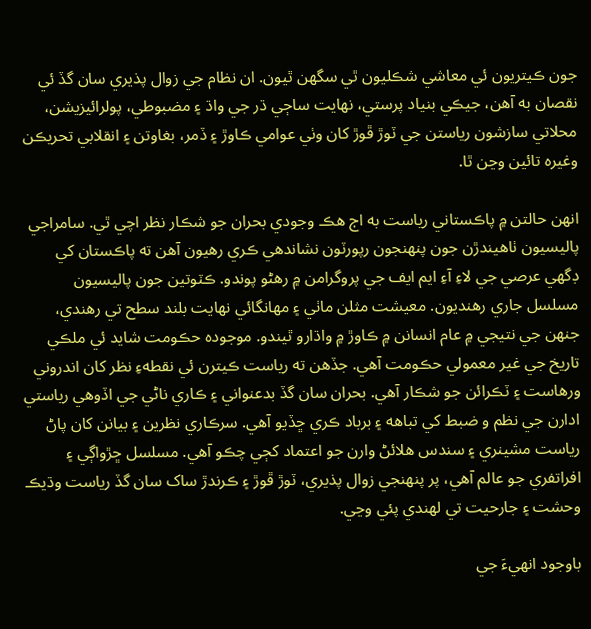جون ڪيتريون ئي معاشي شڪليون ٿي سگهن ٿيون. ان نظام جي زوال پذيري سان گڏ ئي نقصان به آهن، جيڪي بنياد پرستي، نهايت ساڄي ڌر جي واڌ ۽ مضبوطي، پولرائيزيشن، محلاتي سازشون رياستن جي ٽوڙ ڦوڙ کان وٺي عوامي ڪاوڙ ۽ ڏمر، بغاوتن ۽ انقلابي تحريڪن وغيره تائين وڃن ٿا.

انهن حالتن ۾ پاڪستاني رياست به اڄ هڪ وجودي بحران جو شڪار نظر اچي ٿي. سامراجي پاليسيون ٺاهيندڙن جون پنهنجون رپورٽون نشاندهي ڪري رهيون آهن ته پاڪستان کي ڊگهي عرصي جي لاءِ آءِ ايم ايف جي پروگرامن ۾ رهڻو پوندو. ڪٽوتين جون پاليسيون مسلسل جاري رهنديون. معيشت مثلن ماٺي ۽ مهانگائي نهايت بلند سطح تي رهندي، جنهن جي نتيجي ۾ عام انسانن ۾ ڪاوڙ ۾ واڌارو ٿيندو. موجوده حڪومت شايد ئي ملڪي تاريخ جي غير معمولي حڪومت آهي. جڏهن ته رياست ڪيترن ئي نقطهءِ نظر کان اندروني ورهاست ۽ ٽڪرائن جو شڪار آهي. بحران سان گڏ بدعنواني ۽ ڪاري ناڻي جي اڏوهي رياستي ادارن جي نظم و ضبط کي تباهه ۽ برباد ڪري ڇڏيو آهي. سرڪاري نظرين ۽ بيانن کان پاڻ رياست مشينري ۽ سندس هلائڻ وارن جو اعتماد کڄي چڪو آهي. مسلسل ڇڙواڳي ۽ افراتفري جو عالم آهي، پر پنهنجي زوال پذيري، ٽوڙ ڦوڙ ۽ ڪرندڙ ساک سان گڏ رياست وڌيڪ وحشت ۽ جارحيت تي لهندي پئي وڃي.

باوجود انهيءَ جي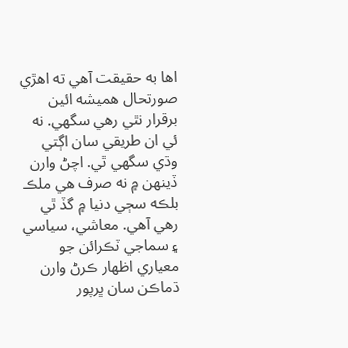اها به حقيقت آهي ته اهڙي صورتحال هميشه ائين برقرار نٿي رهي سگهي. نه ئي ان طريقي سان اڳتي وڌي سگهي ٿي. اچڻ وارن ڏينهن ۾ نه صرف هي ملڪ بلڪه سڄي دنيا ۾ گڏ ٿي رهي آهي. معاشي، سياسي ۽ سماجي ٽڪرائن جو معياري اظهار ڪرڻ وارن ڌماڪن سان ڀرپور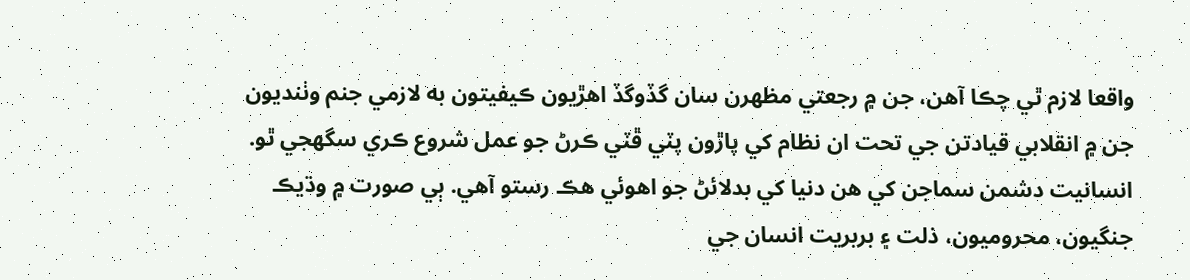واقعا لازم ٿي چڪا آهن، جن ۾ رجعتي مظهرن سان گڏوگڏ اهڙيون ڪيفيتون به لازمي جنم وٺنديون جن ۾ انقلابي قيادتن جي تحت ان نظام کي پاڙون پٽي ڦٽي ڪرڻ جو عمل شروع ڪري سگهجي ٿو. انسانيت دشمن سماجن کي هن دنيا کي بدلائڻ جو اهوئي هڪ رستو آهي. ٻي صورت ۾ وڌيڪ جنگيون، محروميون، ذلت ۽ بربريت انسان جي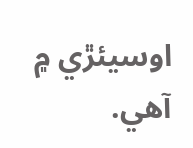اوسيئڙي ۾ آهي.